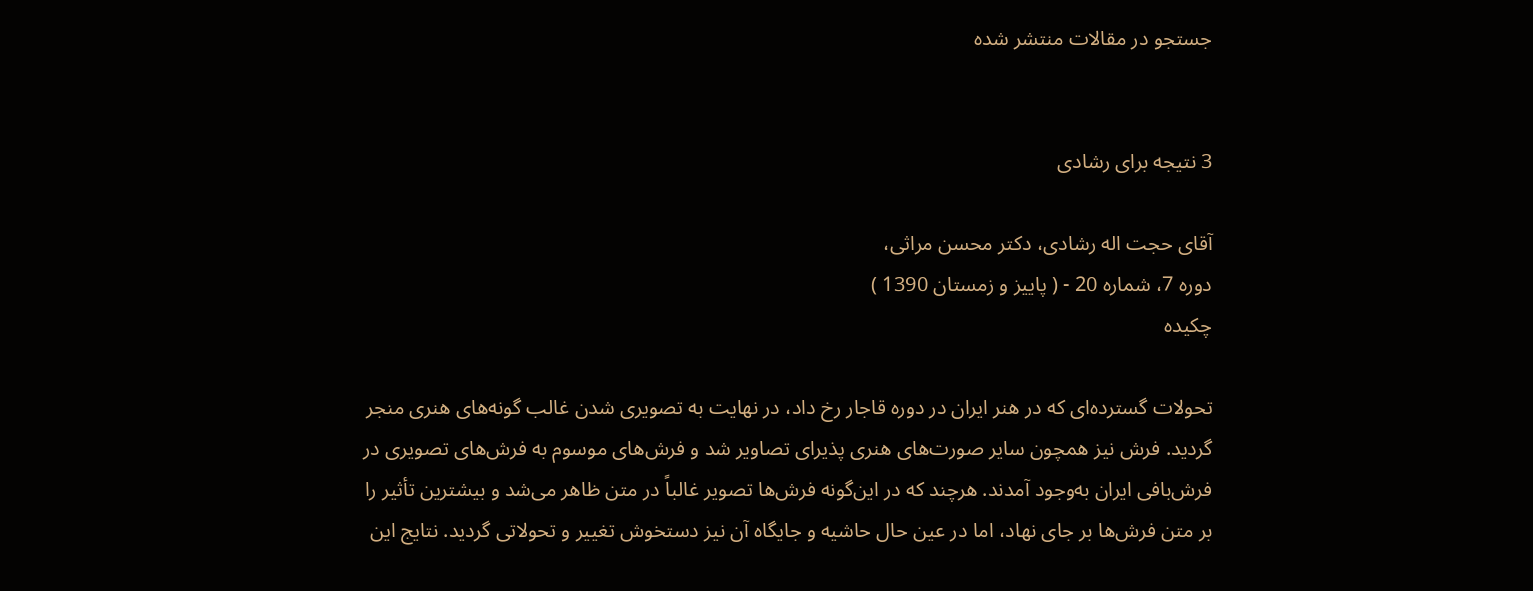جستجو در مقالات منتشر شده


3 نتیجه برای رشادی

آقای حجت اله رشادی، دکتر محسن مراثی،
دوره 7، شماره 20 - ( پاییز و زمستان 1390 )
چکیده

تحولات گسترده‌ای که در هنر ایران در دوره قاجار رخ داد، در نهایت به تصویری شدن غالب گونه‌های هنری منجر گردید. فرش نیز همچون سایر صورت‌های هنری پذیرای تصاویر شد و فرش‌های موسوم به فرش‌های تصویری در فرش‌بافی ایران به‌وجود آمدند. هرچند که در این‌گونه فرش‌ها تصویر غالباً در متن ظاهر می‌شد و بیشترین تأثیر را بر متن فرش‌ها بر جای نهاد، اما در عین حال حاشیه و جایگاه آن نیز دستخوش تغییر و تحولاتی گردید. نتایج این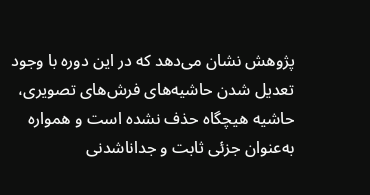پژوهش نشان می‌دهد که در این دوره با وجود تعدیل شدن حاشیه‌های فرش‌های تصویری، حاشیه هیچگاه حذف نشده است و همواره به‌عنوان جزئی ثابت و جدا‌ناشدنی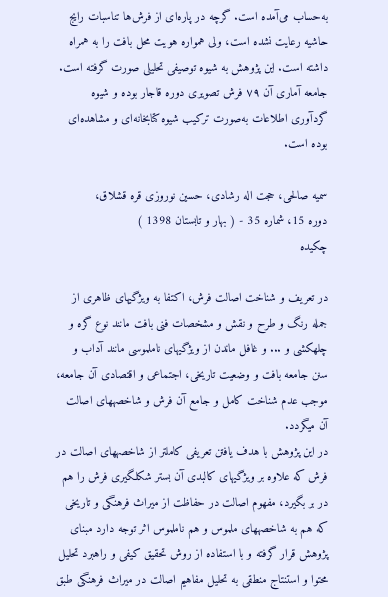به‌حساب می‌آمده است. گرچه در پاره‌ای از فرش‌ها تناسبات رایج حاشیه رعایت نشده است، ولی همواره هویت محل بافت را به همراه داشته است. این پژوهش به شیوه توصیفی تحلیلی صورت گرفته است. جامعه آماری آن ۷۹ فرش تصویری دوره قاجار بوده و شیوه گردآوری اطلاعات به‌صورت ترکیب شیوه کتابخانه‌ای و مشاهده‌ای بوده است.

سمیه صالحی، حجت اله رشادی، حسین نوروزی قره قشلاق،
دوره 15، شماره 35 - ( بهار و تابستان 1398 )
چکیده

در تعریف و شناخت اصالت فرش، اکتفا به ویژگیهای ظاهری از جمله رنگ و طرح و نقش و مشخصات فنی بافت مانند نوع گره و چلهکشی و ... و غافل ماندن از ویژگیهای ناملموسی مانند آداب و سنن جامعه بافت و وضعیت تاریخی، اجتماعی و اقتصادی آن جامعه، موجب عدم شناخت کامل و جامع آن فرش و شاخصههای اصالت آن میگردد.
در این پژوهش با هدف یافتن تعریفی کاملتر از شاخصههای اصالت در فرش که علاوه بر ویژگیهای کالبدی آن بستر شکلگیری فرش را هم در بر بگیرد، مفهوم اصالت در حفاظت از میراث فرهنگی و تاریخی که هم به شاخصههای ملموس و هم ناملموس اثر توجه دارد مبنای پژوهش قرار گرفته و با استفاده از روش تحقیق کیفی و راهبرد تحلیل محتوا و استنتاج منطقی به تحلیل مفاهیم اصالت در میراث فرهنگی طبق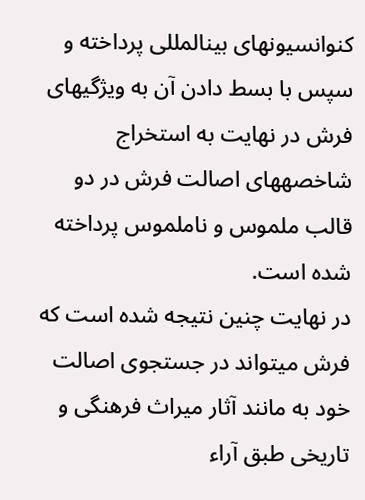کنوانسیونهای بینالمللی پرداخته و سپس با بسط دادن آن به ویژگیهای فرش در نهایت به استخراج شاخصههای اصالت فرش در دو قالب ملموس و ناملموس پرداخته شده است.
در نهایت چنین نتیجه شده است که فرش میتواند در جستجوی اصالت خود به مانند آثار میراث فرهنگی و تاریخی طبق آراء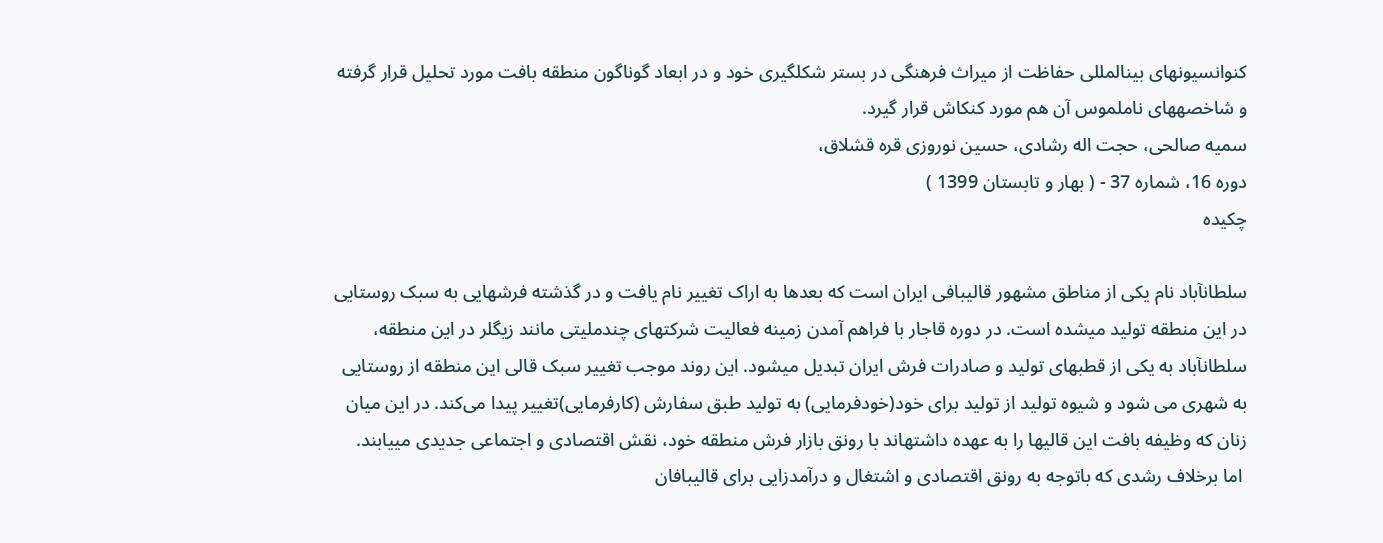کنوانسیونهای بینالمللی حفاظت از میراث فرهنگی در بستر شکلگیری خود و در ابعاد گوناگون منطقه بافت مورد تحلیل قرار گرفته و شاخصههای ناملموس آن هم مورد کنکاش قرار گیرد.
سمیه صالحی، حجت اله رشادی، حسین نوروزی قره قشلاق،
دوره 16، شماره 37 - ( بهار و تابستان 1399 )
چکیده

سلطانآباد نام یکی از مناطق مشهور قالیبافی ایران است که بعدها به اراک تغییر نام یافت و در گذشته فرشهایی به سبک روستایی در این منطقه تولید میشده است. در دوره قاجار با فراهم آمدن زمینه فعالیت شرکتهای چندملیتی مانند زیگلر در این منطقه، سلطانآباد به یکی از قطبهای تولید و صادرات فرش ایران تبدیل میشود. این روند موجب تغییر سبک قالی این منطقه از روستایی به شهری می شود و شیوه تولید از تولید برای خود(خودفرمایی) به تولید طبق سفارش (کارفرمایی)تغییر پیدا می‌کند. در این میان زنان که وظیفه بافت این قالیها را به عهده داشتهاند با رونق بازار فرش منطقه خود، نقش اقتصادی و اجتماعی جدیدی مییابند.
 اما برخلاف رشدی که باتوجه به رونق اقتصادی و اشتغال و درآمدزایی برای قالیبافان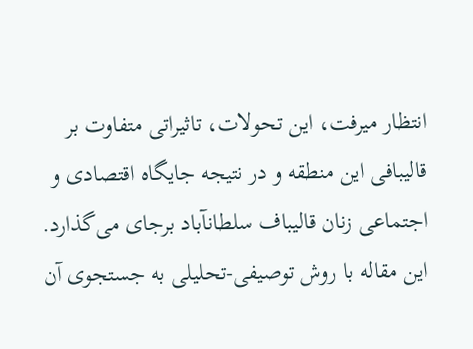انتظار میرفت، این تحولات، تاثیراتی متفاوت بر قالیبافی این منطقه و در نتیجه جایگاه اقتصادی و اجتماعی زنان قالیباف سلطانآباد برجای می‌گذارد. این مقاله با روش توصیفی-تحلیلی به جستجوی آن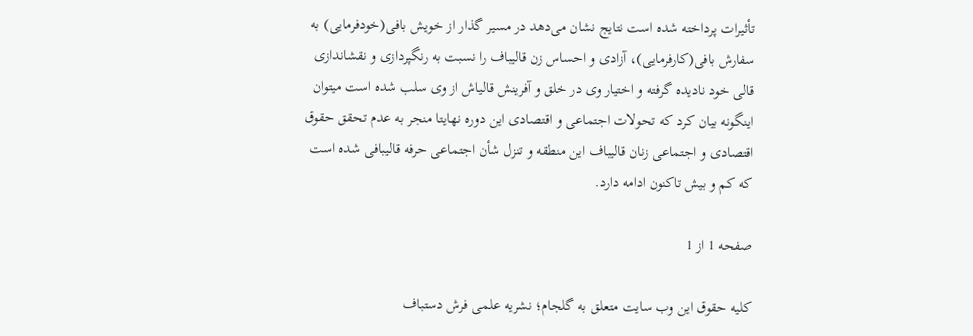تأثیرات پرداخته شده است نتایج نشان می‌دهد در مسیر گذار از خویش بافی(خودفرمایی) به سفارش بافی(کارفرمایی)، آزادی و احساس زن قالیباف را نسبت به رنگپردازی و نقشاندازی قالی خود نادیده گرفته و اختیار وی در خلق و آفرینش قالیاش از وی سلب شده است میتوان اینگونه بیان کرد که تحولات اجتماعی و اقتصادی این دوره نهایتا منجر به عدم تحقق حقوق اقتصادی و اجتماعی زنان قالیباف این منطقه و تنزل شأن اجتماعی حرفه قالیبافی شده است که کم و بیش تاکنون ادامه دارد.

صفحه 1 از 1

کلیه حقوق این وب سایت متعلق به گلجام؛ نشریه علمی فرش دستباف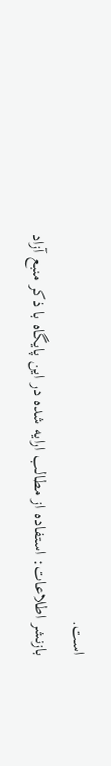است.
بازنشر اطلاعات: استفاده از مطالب ارایه شده در این پایگاه با ذکر منبع آزاد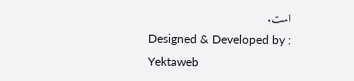است.
Designed & Developed by : Yektaweb